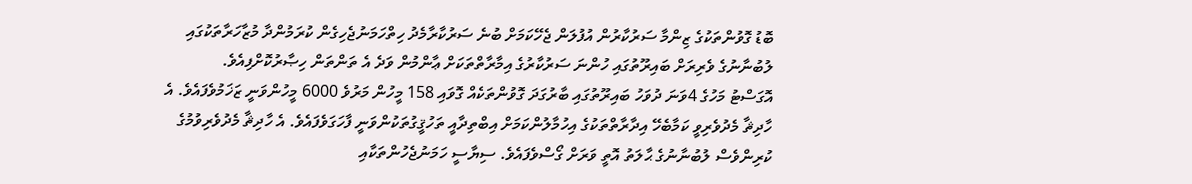ބޮޑު ގޮވުންތަކުގެ ޒިންމާ ސަރުކާރުން އުފުލަން ޖެހޭކަމަށް ބުނެ ސަރުކާރާމެދު ހިތްހަމަނުޖެހިގެން ކުރަމުންދާ މުޒާހަރާތަކުގައި ލުބުނާނުގެ ވެރިރަށް ބައިރޫތުގައި ހުންނަ ސަރުކާރުގެ އިމާރާތްތަކަށް ޢާންމުން ވަދެ އެ ތަންތަން ހިޞާރުކޮށްފިއެވެ.
އޮގަސްޓު މަހުގެ 4ވަނަ ދުވަހު ބައިރޫތުގައި ބާރުގަދަ ގޮވުންތަކެއް ގޮވައި 158 މީހުން މަރުވެ 6000 މީހުންވަނީ ޒަޚަމުވެފައެވެ. އެ ހާދިޘާ މެދުވެރިވީ ކަމާބެހޭ އިދާރާތްތަކުގެ އިހުމާލުންކަމަށް އިބްތިދާއީ ތަހުޤީގުތަކުންވަނީ ފާހަގަވެފައެވެ. އެ ހާދިޘާ މެދުވެރިވުމުގެ ކުރިންވެސް ލުބުނާނުގެ ޙާލަތު އޮތީ ވަރަށް ގޯސްވެފައެވެ. ސިޔާސީ ހަމަނުޖެހުންތަކާއި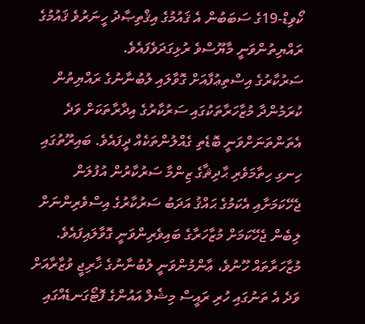ކޯވިޑް-19ގެ ސަބަބުން އެ ޤައުމުގެ އިޤްތިޞާދު ހީނަރުވެ ޤައުމުގެ ރައްޔިތުންވަނީ މާޔޫސްވެ ރުޅިގަދަވެފައެވެ.
ސަރުކާރުގެ އިސްތިޢުފާއަށް ގޮވާލައި ލުބުނާނުގެ ރައްޔިތުން ކުރަމުންދާ މުޒާހަރާތަކުގައި ސަރުކާރުގެ އިދާރާތަކަށް ވަދެ އެތަންތަނަށްވަނީ ބޮޑެތި ގެއްލުންތަކެއް ދީފައެވެ. ބައިރޫތުގައި ހިނގި ހިތާމަވެރި ޙާދިޘާގެ ޒިންމާ ސަރުކާރުން އުފުލަން ޖެހޭކަމަށާއި އެކަމުގެ ޙައްޤު އަދަބު ސަރުކާރުގެ އިސްވެރިންނަށް ލިބެން ޖެހޭކަމަށް މުޒާހަރާގެ ބައިވެރިންވަނީ ގޮވާލައިފައެވެ.
މުޒާހަރާތައް ހޫނުވެ، ޢާންމުންވަނީ ލުބުނާނުގެ ޚާރިޖީ ވުޒާރާއަށް ވަދެ އެ ތަނުގައި ހުރި ރައީސް މިޝެލް އައުންގެ ފޮޓޯގަނޑެއްގައި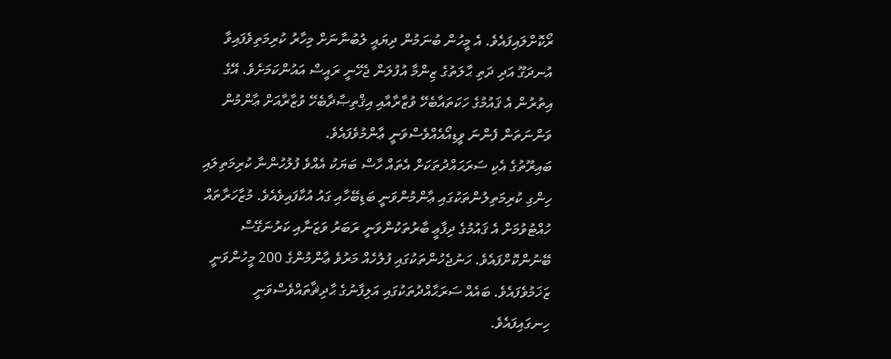ރޯކޮށްލައިފައެވެ. އެ މީހުން ބުނަމުން ދިޔައީ ލުބުނާނަށް މިހާރު ކުރިމަތިވެފައިވާ އުނދަގޫ އަދި ދަތި ޙާލަތުގެ ޒިންމާ އުފުލަން ޖެހޭނީ ރައީސް އައުންކަމަށެވެ. އޭގެ އިތުރުން އެ ޤައުމުގެ ހަކަތައާބެހޭ ވުޒާރާއާއި އިޤްތިޞާދާބެހޭ ވުޒާރާއަށް ޢާންމުން ވަންނަތަން ފެންނަ ވީޑިއޯއެއްވެސްވަނީ ޢާންމުވެފައެވެ.
ބައިރޫތުގެ އެކި ސަރަޙައްދުތަކަށް އެތައް ހާސް ބަޔަކު އެއްވެ ފުލުހުންނާ ކުރިމަތިލައި ހިންގި ކުރިމަތިލުންތަކުގައި ޢާންމުންވަނީ ބަޑިބޭހާއި ގައު އުކާފައިވެއެވެ. މުޒާހަރާތައް ހުއްޓުވުމަށް އެ ޤައުމުގެ ދިފާޢީ ބާރުތަކުންވަނީ ރަބަރު ވަޒަނާއި ކަރުނަގޭސް ބޭނުންކޮށްފައެވެ. ހަނުޖެހުންތަކުގައި ފުލުހެއް މަރުވެ ޢާންމުންގެ 200 މީހުންވަނީ ޒަޚަމުވެފައެވެ. ބައެއް ސަރަޙާއްދުތަކުގައި އަލިފާނުގެ ޙާދިޘާތައްވެސްވަނީ ހިނގައިފައެވެ.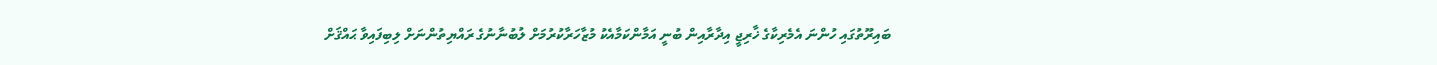ބައިރޫތުގައި ހުންނަ އެމެރިކާގެ ޚާރިޖީ އިދާރާއިން ބުނީ އަމާންކަމާއެކު މުޒާހަރާކުރުމަށް ލުބުނާނުގެ ރައްޔިތުންނަށް ލިބިފައިވާ ޙައްޤަށް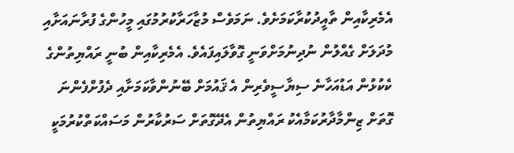އެމެރިކާއިން ތާއީދުކުރާކަމަށެވެ. ނަމަވެސް މުޒާހަރާކުރުމުގައި މީހުންގެ ފުރާނައަށާއި މުދަލަށް ގެއްލުން ނުދިނުމަށްވަނީ ގޮވާލައިފައެވެ. އެމެރިކާއިން ބުނީ ރައްޔިތުންގެ ކެކުޅުން އަޑުއަހާނެ ސިޔާސީވެރިން އެ ޤައުމަށް ބޭނުންވާކަމަށާއި ދެފުށްފެންނަ ގޮތަށް ޒިންމާދާރުކަމާއެކު ރައްޔިތުން އެދޭގޮތަށް ސަރުކާރުން މަސައްކަތްކުރުމަކީ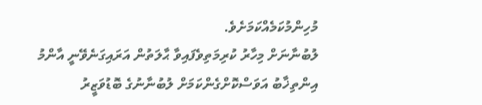މުހިންމުކަމެއްކަމަށެވެ.
ލުބުނާނަށް މިހާރު ކުރިމަތިވެފައިވާ ޙާލަތުން އަރައިގަނެވޭނީ އާންމު އިންތިޚާބު އަވަސްކޮށްގެންކަމަށް ލުބުނާނުގެ ބޮޑުވަޒީރު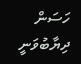ހަސަން ދިޔާބުވަނީ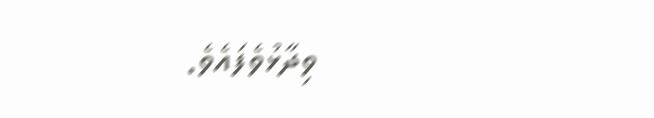ވިދާޅުވެފައެވެ.